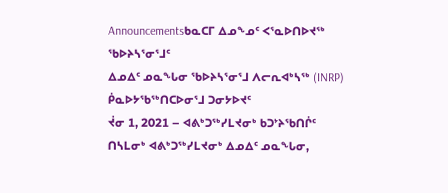Announcementsᑲᓇᑕᒥ ᐃᓄᖕᓄᑦ ᐸᕐᓇᐅᑎᐅᔪᖅ ᖃᐅᔨᓴᕐᓂᕐᒧᑦ
ᐃᓄᐃᑦ ᓄᓇᖕᒐᓂ ᖃᐅᔨᓴᕐᓂᕐᒧ ᐱᓕᕆᐊᒃᓴᖅ (INRP) ᑮᓇᐅᔭᖃᖅᑎᑕᐅᓂᕐᒧ ᑐᓂᔭᐅᔪᑦ
ᔫᓂ 1, 2021 – ᐊᕕᒃᑐᖅᓯᒪᔪᓂᒃ ᑲᑐᔾᔨᖃᑎᒌᑦ ᑎᓴᒪᓂᒃ ᐊᕕᒃᑐᖅᓯᒪᔪᓂᒃ ᐃᓄᐃᑦ ᓄᓇᖕᒐᓂ,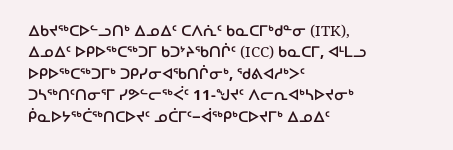ᐃᑲᔪᖅᑕᐅᓪᓗᑎᒃ ᐃᓄᐃᑦ ᑕᐱᕇᑦ ᑲᓇᑕᒥᒃᑯᓐᓂ (ITK), ᐃᓄᐃᑦ ᐅᑭᐅᖅᑕᖅᑐᒥ ᑲᑐᔾᔨᖃᑎᒌᑦ (ICC) ᑲᓇᑕᒥ, ᐊᒻᒪᓗ ᐅᑭᐅᖅᑕᖅᑐᒥᒃ ᑐᑭᓯᓂᐊᖃᑎᒌᓂᒃ, ᖁᕕᐊᓱᒃᐳᑦ ᑐᓴᖅᑎᑦᑎᓂᕐᒥ ᓯᕗᓪᓕᖅᐹᑦ 11-ᖑᔪᑦ ᐱᓕᕆᐊᒃᓴᐅᔪᓂᒃ ᑮᓇᐅᔭᖅᑖᖅᑎᑕᐅᔪᑦ ᓄᑖᒥᑦ−ᐋᖅᑭᒃᑕᐅᔪᒥᒃ ᐃᓄᐃᑦ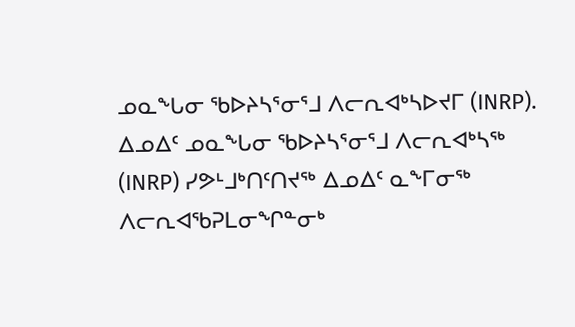ᓄᓇᖕᒐᓂ ᖃᐅᔨᓴᕐᓂᕐᒧ ᐱᓕᕆᐊᒃᓴᐅᔪᒥ (INRP). ᐃᓄᐃᑦ ᓄᓇᖕᒐᓂ ᖃᐅᔨᓴᕐᓂᕐᒧ ᐱᓕᕆᐊᒃᓴᖅ (INRP) ᓯᕗᒻᒧᒃᑎᑦᑎᔪᖅ ᐃᓄᐃᑦ ᓇᖕᒥᓂᖅ ᐱᓕᕆᐊᖃᕈᒪᓂᖏᓐᓂᒃ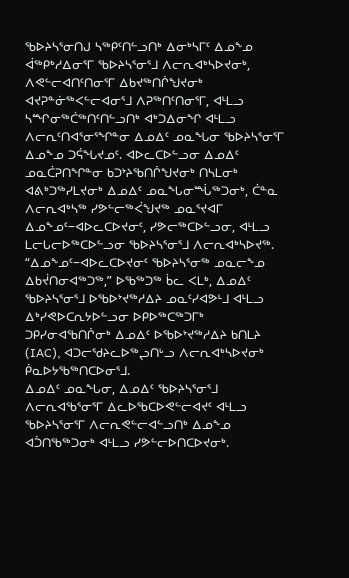ᖃᐅᔨᓴᕐᓂᑎᒍ ᓴᖅᑭᑦᑎᓪᓗᑎᒃ ᐃᓂᒃᓴᒥᑦ ᐃᓄᖕᓄ ᐋᖅᑭᒃᓱᐃᓂᕐᒥ ᖃᐅᔨᓴᕐᓂᕐᒧ ᐱᓕᕆᐊᒃᓴᐅᔪᓂᒃ, ᐱᕙᓪᓕᐊᑎᑦᑎᓂᕐᒥ ᐃᑲᔪᖅᑎᒌᖑᔪᓂᒃ ᐊᔪᕈᓐᓃᖅᐸᓪᓕᐊᓂᕐᒧ ᐱᕈᖅᑎᑦᑎᓂᕐᒥ, ᐊᒻᒪᓗ ᓴᙱᓂᖅᑖᖅᑎᑦᑎᓪᓗᑎᒃ ᐊᒃᑐᐃᓂᖏ ᐊᒻᒪᓗ ᐱᓕᕆᑦᑎᐊᕐᓂᕐᖏᓐᓂ ᐃᓄᐃᑦ ᓄᓇᖓᓂ ᖃᐅᔨᓴᕐᓂᕐᒥ ᐃᓄᖕᓄ ᑐᕌᖓᔪᓄᑦ. ᐊᐅᓚᑕᐅᓪᓗᓂ ᐃᓄᐃᑦ ᓄᓇᑖᕈᑎᖏᓐᓂ ᑲᑐᔾᔨᖃᑎᒌᖑᔪᓂᒃ ᑎᓴᒪᓂᒃ ᐊᕕᒃᑐᖅᓯᒪᔪᓂᒃ ᐃᓄᐃᑦ ᓄᓇᖕᒐᓂᙶᖅᑐᓂᒃ, ᑖᓐᓇ ᐱᓕᕆᐊᒃᓴᖅ ᓯᕗᓪᓕᖅᐹᖑᔪᖅ ᓄᓇᕐᔪᐊᒥ ᐃᓄᖕᓄᑦ−ᐊᐅᓚᑕᐅᔪᓂᑦ, ᓯᕗᓕᖅᑕᐅᓪᓗᓂ, ᐊᒻᒪᓗ ᒪᓕᒐᓕᐅᖅᑕᐅᓪᓗᓂ ᖃᐅᔨᓴᕐᓂᕐᒧ ᐱᓕᕆᐊᒃᓴᐅᔪᖅ.
“ᐃᓄᖕᓄᑦ−ᐊᐅᓚᑕᐅᔪᓂᑦ ᖃᐅᔨᓴᕐᓂᖅ ᓄᓇᓕᖕᓄ ᐃᑲᔫᑎᓂᐊᖅᑐᖅ,” ᐅᖃᖅᑐᖅ ᑳᓚ ᐸᒪᒃ, ᐃᓄᐃᑦ ᖃᐅᔨᓴᕐᓂᕐᒧ ᐅᖃᐅᔾᔪᖅᓱᐃᔨ ᓄᓇᑦᓯᐊᕗᒻᒧ ᐊᒻᒪᓗ ᐃᒃᓯᕙᐅᑕᕆᔭᐅᓪᓗᓂ ᐅᑭᐅᖅᑕᖅᑐᒥᒃ ᑐᑭᓯᓂᐊᖃᑎᒌᓂᒃ ᐃᓄᐃᑦ ᐅᖃᐅᔾᔪᖅᓱᐃᔨ ᑲᑎᒪᔨ (IAC), ᐊᑐᓕᖁᔨᓚᐅᖅᖢᑎᒡᓗ ᐱᓕᕆᐊᒃᓴᐅᔪᓂᒃ ᑮᓇᐅᔭᖃᖅᑎᑕᐅᓂᕐᒧ.
ᐃᓄᐃᑦ ᓄᓇᖕᒐᓂ, ᐃᓄᐃᑦ ᖃᐅᔨᓴᕐᓂᕐᒧ ᐱᓕᕆᐊᖃᕐᓂᕐᒥ ᐃᓚᐅᖃᑕᐅᕙᓪᓕᐊᔪᑦ ᐊᒻᒪᓗ ᖃᐅᔨᓴᕐᓂᕐᒥ ᐱᓕᕆᕙᓪᓕᐊᓪᓗᑎᒃ ᐃᓄᖕᓄ ᐊᑑᑎᖃᖅᑐᓂᒃ ᐊᒻᒪᓗ ᓯᕗᓪᓕᐅᑎᑕᐅᔪᓂᒃ.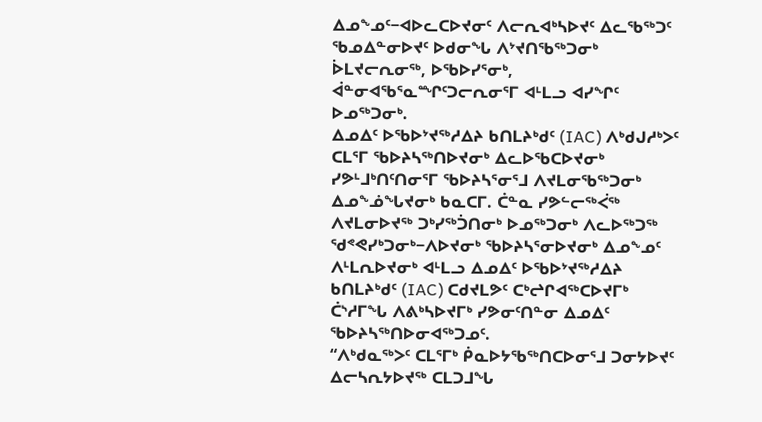ᐃᓄᖕᓄᑦ−ᐊᐅᓚᑕᐅᔪᓂᑦ ᐱᓕᕆᐊᒃᓴᐅᔪᑦ ᐃᓚᖃᖅᑐᑦ ᖃᓄᐃᓐᓂᐅᔪᑦ ᐅᑯᓂᖓ ᐱᔾᔪᑎᖃᖅᑐᓂᒃ ᐆᒪᔪᓕᕆᓂᖅ, ᐅᖃᐅᓯᕐᓂᒃ, ᐋᓐᓂᐊᖃᕐᓇᙱᑦᑐᓕᕆᓂᕐᒥ ᐊᒻᒪᓗ ᐊᓯᖏᑦ ᐅᓄᖅᑐᓂᒃ.
ᐃᓄᐃᑦ ᐅᖃᐅᔾᔪᖅᓱᐃᔨ ᑲᑎᒪᔨᒃᑯᑦ (IAC) ᐱᒃᑯᒍᓱᒃᐳᑦ ᑕᒪᕐᒥ ᖃᐅᔨᓴᖅᑎᐅᔪᓂᒃ ᐃᓚᐅᖃᑕᐅᔪᓂᒃ ᓯᕗᒻᒧᒃᑎᑦᑎᓂᕐᒥ ᖃᐅᔨᓴᕐᓂᕐᒧ ᐱᔪᒪᓂᖃᖅᑐᓂᒃ ᐃᓄᖕᓅᖓᔪᓂᒃ ᑲᓇᑕᒥ. ᑖᓐᓇ ᓯᕗᓪᓕᖅᐹᖅ ᐱᔪᒪᓂᐅᔪᖅ ᑐᒃᓯᖅᑑᑎᓂᒃ ᐅᓄᖅᑐᓂᒃ ᐱᓚᐅᖅᑐᖅ ᖁᕝᕙᓯᒃᑐᓂᒃ−ᐱᐅᔪᓂᒃ ᖃᐅᔨᓴᕐᓂᐅᔪᓂᒃ ᐃᓄᖕᓄᑦ ᐱᒻᒪᕆᐅᔪᓂᒃ ᐊᒻᒪᓗ ᐃᓄᐃᑦ ᐅᖃᐅᔾᔪᖅᓱᐃᔨ ᑲᑎᒪᔨᒃᑯᑦ (IAC) ᑕᑯᔪᒪᕗᑦ ᑕᒃᖠᒋᐊᖅᑕᐅᔪᒥᒃ ᑖᔅᓱᒥᖓ ᐱᕕᒃᓴᐅᔪᒥᒃ ᓯᕗᓂᑦᑎᓐᓂ ᐃᓄᐃᑦ ᖃᐅᔨᓴᖅᑎᐅᓂᐊᖅᑐᓄᑦ.
“ᐱᒃᑯᓇᖅᐳᑦ ᑕᒪᕐᒥᒃ ᑮᓇᐅᔭᖃᖅᑎᑕᐅᓂᕐᒧ ᑐᓂᔭᐅᔪᑦ ᐃᓕᓴᕆᔭᐅᔪᖅ ᑕᒪᑐᒧᖓ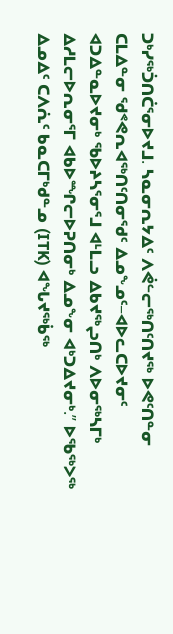ᑐᒃᓯᖅᑑᑎᑖᕐᓂᐅᔪᒧ. ᓴᓇᓂᕆᔭᐃᑦ ᐱᕚᓪᓕᖅᑎᑦᑎᔪᖅ ᐅᕙᑦᑎᓐᓂ ᑕᒪᐃᓐᓂ ᖁᕝᕙᕆᐊᖅᑎᑦᑎᓂᕐᑯᑦ ᐃᓄᖕᓄᑦ−ᐊᐅᓚᑕᐅᔪᓂᑦ ᐊᑐᐃᓐᓇᐅᔪᓂᒃ ᖃᐅᔨᓴᕐᓂᕐᒧ ᐊᒻᒪᓗ ᐃᑲᔪᖅᖢᑎᒃ ᐱᐅᓂᖅᓴᒥᒃ ᐃᓱᒪᓕᐅᕆᓂᕐᒥ ᐊᑲᐅᙱᓕᐅᕈᑎᓂᒃ ᐃᓄᖕᓂ ᐊᒃᑐᐃᔪᓂᒃ.” ᐅᖃᖅᐳᖅ ᐃᓄᐃᑦ ᑕᐱᕇᑦ ᑲᓇᑕᒥᒃᑯᓐᓄ (ITK) ᐊᖓᔪᖅᑳᖅ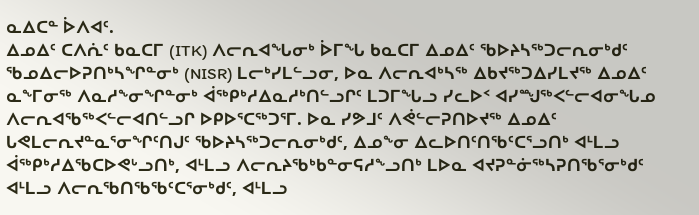ᓇᐃᑕᓐ ᐆᐱᐊᑦ.
ᐃᓄᐃᑦ ᑕᐱᕇᑦ ᑲᓇᑕᒥ (ITK) ᐱᓕᕆᐊᖓᓂᒃ ᐆᒥᖓ ᑲᓇᑕᒥ ᐃᓄᐃᑦ ᖃᐅᔨᓴᖅᑐᓕᕆᓂᒃᑯᑦ ᖃᓄᐃᓕᐅᕈᑎᒃᓴᖏᓐᓂᒃ (NISR) ᒪᓕᒃᓯᒪᓪᓗᓂ, ᐅᓇ ᐱᓕᕆᐊᒃᓴᖅ ᐃᑲᔪᖅᑐᐃᓯᒪᔪᖅ ᐃᓄᐃᑦ ᓇᖕᒥᓂᖅ ᐱᓇᓱᖕᓂᖏᓐᓂᒃ ᐋᖅᑭᒃᓱᐃᓇᓱᒃᑎᓪᓗᒋᑦ ᒪᑐᒥᖓᓗ ᓯᓚᐅᑉ ᐊᓯᙳᖅᐸᓪᓕᐊᓂᖓᓄ ᐱᓕᕆᐊᖃᖅᐸᓪᓕᐊᑎᓪᓗᒋ ᐅᑭᐅᕐᑕᖅᑐᕐᒥ. ᐅᓇ ᓯᕗᒧᑦ ᐱᕚᓪᓕᕈᑎᐅᔪᖅ ᐃᓄᐃᑦ ᒐᕙᒪᓕᕆᔪᓐᓇᕐᓂᖏᑦᑎᒍᑦ ᖃᐅᔨᓴᖅᑐᓕᕆᓂᒃᑯᑦ, ᐃᓄᖕᓂ ᐃᓚᐅᑎᑦᑎᖃᑦᑕᕐᓗᑎᒃ ᐊᒻᒪᓗ ᐋᖅᑭᒃᓱᐃᖃᑕᐅᕙᒡᓗᑎᒃ, ᐊᒻᒪᓗ ᐱᓕᕆᔨᖃᒃᑲᓐᓂᕋᓱᖕᓗᑎᒃ ᒪᐅᓇ ᐊᔪᕈᓐᓃᖅᓴᕈᑎᖃᕐᓂᒃᑯᑦ ᐊᒻᒪᓗ ᐱᓕᕆᖃᑎᖃᖃᑦᑕᕐᓂᒃᑯᑦ, ᐊᒻᒪᓗ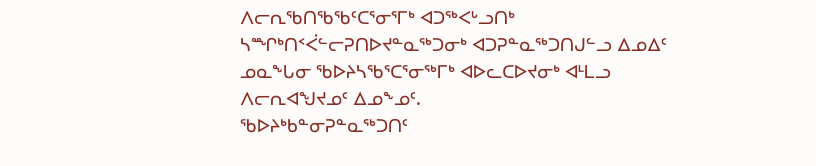ᐱᓕᕆᖃᑎᖃᖃᑦᑕᕐᓂᕐᒥᒃ ᐊᑐᖅᐸᒡᓗᑎᒃ ᓴᙱᒃᑎᑉᐹᓪᓕᕈᑎᐅᔪᓐᓇᖅᑐᓂᒃ ᐊᑐᕈᓐᓇᖅᑐᑎᒍᓪᓗ ᐃᓄᐃᑦ ᓄᓇᖕᒐᓂ ᖃᐅᔨᓴᖃᕐᑕᕐᓂᖅᒥᒃ ᐊᐅᓚᑕᐅᔪᓂᒃ ᐊᒻᒪᓗ ᐱᓕᕆᐊᖑᔪᓄᑦ ᐃᓄᖕᓄᑦ.
ᖃᐅᔨᒃᑲᓐᓂᕈᓐᓇᖅᑐᑎᑦ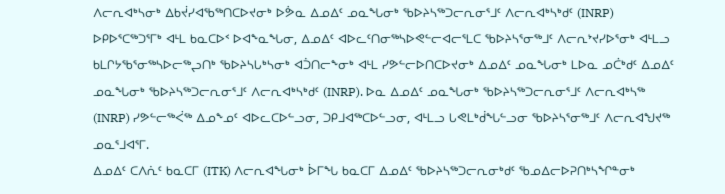ᐱᓕᕆᐊᒃᓴᓂᒃ ᐃᑲᔫᓯᐊᖃᖅᑎᑕᐅᔪᓂᒃ ᐅᕘᓇ ᐃᓄᐃᑦ ᓄᓇᖓᓂᒃ ᖃᐅᔨᓴᖅᑐᓕᕆᓂᕐᒧᑦ ᐱᓕᕆᐊᒃᓴᒃᑯᑦ (INRP)
ᐅᑭᐅᕐᑕᖅᑐᕐᒥᒃ ᐊᒻᒪ ᑲᓇᑕᐅᑉ ᐅᐊᖕᓇᖓᓂ, ᐃᓄᐃᑦ ᐊᐅᓚᑦᑎᓂᖅᓴᐅᕙᓪᓕᐊᓕᕐᒪᑕ ᖃᐅᔨᓴᕐᓂᖅᒧᑦ ᐱᓕᕆᔾᔪᓯᐅᕐᓂᒃ ᐊᒻᒪᓗ ᑲᒪᒋᔭᖃᕐᓂᖅᓴᐅᓕᖅᖢᑎᒃ ᖃᐅᔨᓴᒐᒃᓴᓂᒃ ᐊᑑᑎᓕᖕᓂᒃ ᐊᒻᒪ ᓯᕗᓪᓕᐅᑎᑕᐅᔪᓂᒃ ᐃᓄᐃᑦ ᓄᓇᖓᓂᒃ ᒪᐅᓇ ᓄᑖᒃᑯᑦ ᐃᓄᐃᑦ ᓄᓇᖓᓂᒃ ᖃᐅᔨᓴᖅᑐᓕᕆᓂᕐᒧᑦ ᐱᓕᕆᐊᒃᓴᒃᑯᑦ (INRP). ᐅᓇ ᐃᓄᐃᑦ ᓄᓇᖓᓂᒃ ᖃᐅᔨᓴᖅᑐᓕᕆᓂᕐᒧᑦ ᐱᓕᕆᐊᒃᓴᖅ (INRP) ᓯᕗᓪᓕᖅᐹᖅ ᐃᓄᖕᓄᑦ ᐊᐅᓚᑕᐅᓪᓗᓂ, ᑐᑭᒧᐊᖅᑕᐅᓪᓗᓂ, ᐊᒻᒪᓗ ᒐᕙᒪᒃᑰᖓᓪᓗᓂ ᖃᐅᔨᓴᕐᓂᖅᒧᑦ ᐱᓕᕆᐊᖑᔪᖅ ᓄᓇᕐᒧᐊᕐᒥ.
ᐃᓄᐃᑦ ᑕᐱᕇᑦ ᑲᓇᑕᒥ (ITK) ᐱᓕᕆᐊᖓᓂᒃ ᐆᒥᖓ ᑲᓇᑕᒥ ᐃᓄᐃᑦ ᖃᐅᔨᓴᖅᑐᓕᕆᓂᒃᑯᑦ ᖃᓄᐃᓕᐅᕈᑎᒃᓴᖏᓐᓂᒃ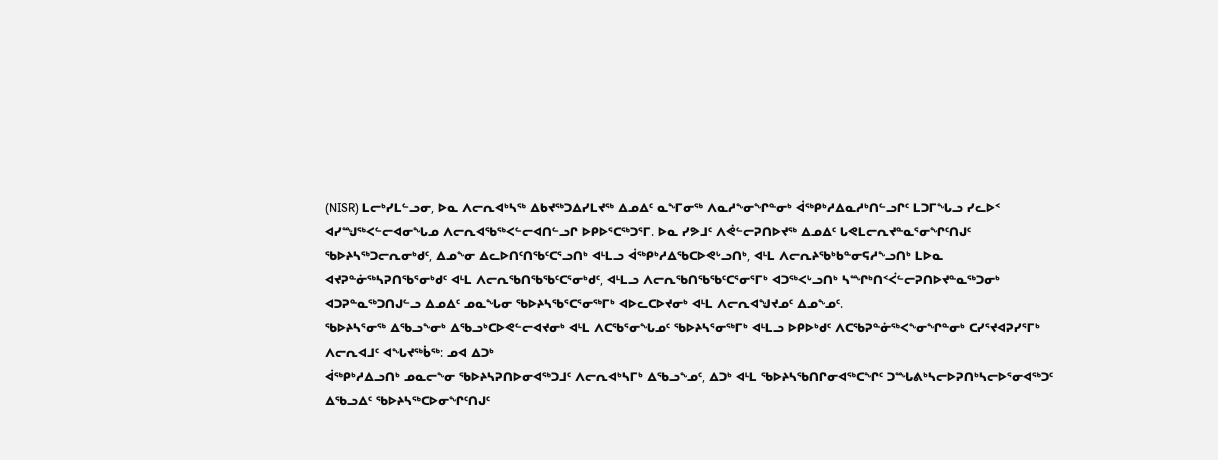(NISR) ᒪᓕᒃᓯᒪᓪᓗᓂ, ᐅᓇ ᐱᓕᕆᐊᒃᓴᖅ ᐃᑲᔪᖅᑐᐃᓯᒪᔪᖅ ᐃᓄᐃᑦ ᓇᖕᒥᓂᖅ ᐱᓇᓱᖕᓂᖏᓐᓂᒃ ᐋᖅᑭᒃᓱᐃᓇᓱᒃᑎᓪᓗᒋᑦ ᒪᑐᒥᖓᓗ ᓯᓚᐅᑉ ᐊᓯᙳᖅᐸᓪᓕᐊᓂᖓᓄ ᐱᓕᕆᐊᖃᖅᐸᓪᓕᐊᑎᓪᓗᒋ ᐅᑭᐅᕐᑕᖅᑐᕐᒥ. ᐅᓇ ᓯᕗᒧᑦ ᐱᕚᓪᓕᕈᑎᐅᔪᖅ ᐃᓄᐃᑦ ᒐᕙᒪᓕᕆᔪᓐᓇᕐᓂᖏᑦᑎᒍᑦ ᖃᐅᔨᓴᖅᑐᓕᕆᓂᒃᑯᑦ, ᐃᓄᖕᓂ ᐃᓚᐅᑎᑦᑎᖃᑦᑕᕐᓗᑎᒃ ᐊᒻᒪᓗ ᐋᖅᑭᒃᓱᐃᖃᑕᐅᕙᒡᓗᑎᒃ, ᐊᒻᒪ ᐱᓕᕆᔨᖃᒃᑲᓐᓂᕋᓱᖕᓗᑎᒃ ᒪᐅᓇ ᐊᔪᕈᓐᓃᖅᓴᕈᑎᖃᕐᓂᒃᑯᑦ ᐊᒻᒪ ᐱᓕᕆᖃᑎᖃᖃᑦᑕᕐᓂᒃᑯᑦ, ᐊᒻᒪᓗ ᐱᓕᕆᖃᑎᖃᖃᑦᑕᕐᓂᕐᒥᒃ ᐊᑐᖅᐸᒡᓗᑎᒃ ᓴᙱᒃᑎᑉᐹᓪᓕᕈᑎᐅᔪᓐᓇᖅᑐᓂᒃ ᐊᑐᕈᓐᓇᖅᑐᑎᒍᓪᓗ ᐃᓄᐃᑦ ᓄᓇᖓᓂ ᖃᐅᔨᓴᖃᕐᑕᕐᓂᖅᒥᒃ ᐊᐅᓚᑕᐅᔪᓂᒃ ᐊᒻᒪ ᐱᓕᕆᐊᖑᔪᓄᑦ ᐃᓄᖕᓄᑦ.
ᖃᐅᔨᓴᕐᓂᖅ ᐃᖃᓗᖕᓂᒃ ᐃᖃᓗᒃᑕᐅᕙᓪᓕᐊᔪᓂᒃ ᐊᒻᒪ ᐱᑕᖃᕐᓂᖓᓄᑦ ᖃᐅᔨᓴᕐᓂᖅᒥᒃ ᐊᒻᒪᓗ ᐅᑭᐅᒃᑯᑦ ᐱᑕᖃᕈᓐᓃᖅᐸᖕᓂᖏᓐᓂᒃ ᑕᓯᕐᔪᐊᕈᓯᕐᒥᒃ
ᐱᓕᕆᐊᒧᑦ ᐊᖓᔪᖅᑳᖅ: ᓄᐊ ᐃᑐᒃ
ᐋᖅᑭᒃᓱᐃᓗᑎᒃ ᓄᓇᓕᖕᓂ ᖃᐅᔨᓴᕈᑎᐅᓂᐊᖅᑐᒧᑦ ᐱᓕᕆᐊᒃᓴᒥᒃ ᐃᖃᓗᖕᓄᑦ, ᐃᑐᒃ ᐊᒻᒪ ᖃᐅᔨᓴᖃᑎᒋᓂᐊᖅᑕᖏᑦ ᑐᙵᕕᒃᓴᓕᐅᕈᑎᒃᓴᓕᐅᕐᓂᐊᖅᑐᑦ ᐃᖃᓗᐃᑦ ᖃᐅᔨᓴᖅᑕᐅᓂᖏᑦᑎᒍᑦ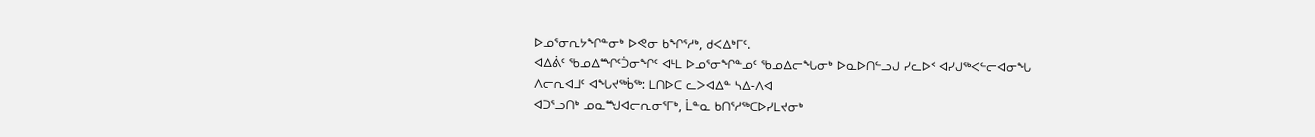ᐅᓄᕐᓂᕆᔭᖏᓐᓂᒃ ᐅᕙᓂ ᑲᖏᕐᓱᒃ, ᑯᐸᐃᒃᒥᑦ.
ᐊᐃᕖᑦ ᖃᓄᐃᙱᑦᑑᓂᖏᑦ ᐊᒻᒪ ᐅᓄᕐᓂᖏᓐᓄᑦ ᖃᓄᐃᓕᖓᓂᒃ ᐅᓇᐅᑎᓪᓗᒍ ᓯᓚᐅᑉ ᐊᓯᒍᖅᐸᓪᓕᐊᓂᖓ
ᐱᓕᕆᐊᒧᑦ ᐊᖓᔪᖅᑳᖅ: ᒪᑎᐅᑕ ᓚᐳᐊᐃᓐ ᓴᐃ-ᐱᐊ
ᐊᑐᕐᓗᑎᒃ ᓄᓇᙳᐊᓕᕆᓂᕐᒥᒃ, ᒫᓐᓇ ᑲᑎᕐᓱᖅᑕᐅᓯᒪᔪᓂᒃ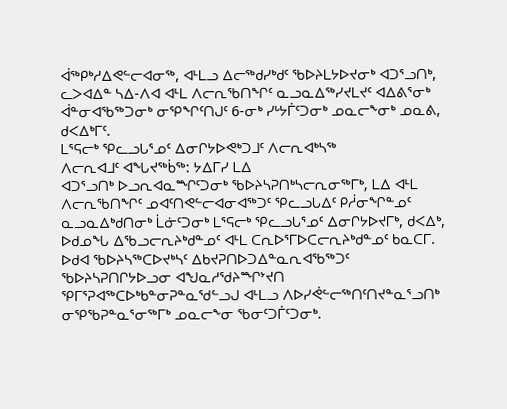ᐋᖅᑭᒃᓱᐃᕙᓪᓕᐊᓂᖅ, ᐊᒻᒪᓗ ᐃᓕᖅᑯᓯᒃᑯᑦ ᖃᐅᔨᒪᔭᐅᔪᓂᒃ ᐊᑐᕐᓗᑎᒃ, ᓚᐳᐊᐃᓐ ᓴᐃ-ᐱᐊ ᐊᒻᒪ ᐱᓕᕆᖃᑎᖏᑦ ᓇᓗᓇᐃᖅᓯᔪᒪᔪᑦ ᐊᐃᕕᕐᓂᒃ ᐋᓐᓂᐊᖃᖅᑐᓂᒃ ᓂᕿᖏᑦᑎᒍᑦ 6-ᓂᒃ ᓯᒡᔭᒦᑦᑐᓂᒃ ᓄᓇᓕᖕᓂᒃ ᓄᓇᕕ, ᑯᐸᐃᒃᒥᑦ.
ᒪᕐᕋᓕᒃ ᕿᓚᓗᒐᕐᓄᑦ ᐃᓂᒋᔭᐅᕙᒃᑐᒧᑦ ᐱᓕᕆᐊᒃᓴᖅ
ᐱᓕᕆᐊᒧᑦ ᐊᖓᔪᖅᑳᖅ: ᔭᐃᒥᓯ ᒪᐃ
ᐊᑐᕐᓗᑎᒃ ᐅᓗᕆᐊᓇᙱᑦᑐᓂᒃ ᖃᐅᔨᓴᕈᑎᒃᓴᓕᕆᓂᖅᒥᒃ, ᒪᐃ ᐊᒻᒪ ᐱᓕᕆᖃᑎᖏᑦ ᓄᐊᑦᑎᕙᓪᓕᐊᓂᐊᖅᑐᑦ ᕿᓚᓗᒐᐃᑦ ᑭᓲᓂᖏᓐᓄᑦ ᓇᓗᓇᐃᒃᑯᑎᓂᒃ ᒫᓃᑦᑐᓂᒃ ᒪᕐᕋᓕᒃ ᕿᓚᓗᒐᕐᓄᑦ ᐃᓂᒋᔭᐅᔪᒥᒃ, ᑯᐸᐃᒃ, ᐅᑯᓄᖓ ᐃᖃᓗᓕᕆᔨᒃᑯᓐᓄᑦ ᐊᒻᒪ ᑕᕆᐅᕐᒥᐅᑕᓕᕆᔨᒃᑯᓐᓄᑦ ᑲᓇᑕᒥ. ᐅᑯᐊ ᖃᐅᔨᓴᖅᑕᐅᔪᒃᓴᑦ ᐃᑲᔪᕈᑎᐅᑐᐃᓐᓇᕆᐊᖃᖅᑐᑦ ᖃᐅᔨᓴᕈᑎᒋᔭᐅᓗᓂ ᐊᖑᓇᓱᖁᔨᙱᔾᔪᑎ ᕿᒥᕐᕈᐊᖅᑕᐅᒃᑲᓐᓂᕈᓐᓇᖁᓪᓗᒍ ᐊᒻᒪᓗ ᐱᐅᓯᕚᓪᓕᖅᑎᑦᑎᔪᓐᓇᕐᓗᑎᒃ ᓂᕿᖃᕈᓐᓇᕐᓂᖅᒥᒃ ᓄᓇᓕᖕᓂ ᖃᓂᑦᑐᒦᑦᑐᓂᒃ.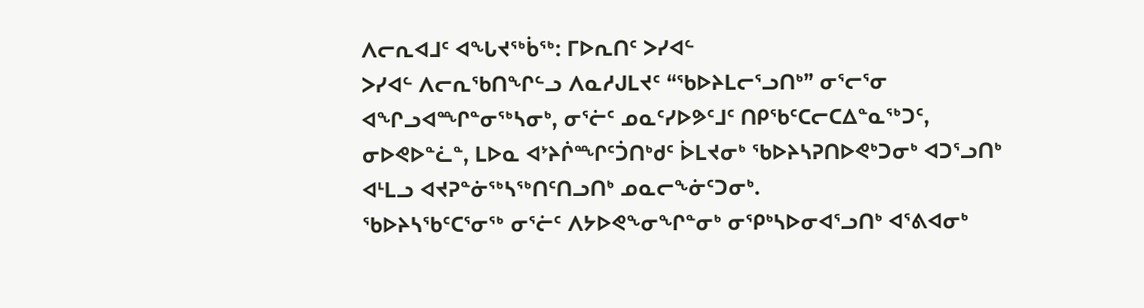ᐱᓕᕆᐊᒧᑦ ᐊᖓᔪᖅᑳᖅ: ᒥᐅᕆᑎᑦ ᐳᓯᐊᓪ
ᐳᓯᐊᓪ ᐱᓕᕆᖃᑎᖏᓪᓗ ᐱᓇᓱᒍᒪᔪᑦ “ᖃᐅᔨᒪᓕᕐᓗᑎᒃ” ᓂᕐᓕᕐᓂ ᐊᖏᓗᐊᙱᓐᓂᖅᓴᓂᒃ, ᓂᕐᓖᑦ ᓄᓇᑦᓯᐅᕗᑦᒧᑦ ᑎᑭᖃᑦᑕᓕᑕᐃᓐᓇᖅᑐᑦ, ᓂᐅᕙᐅᓐᓛᓐ, ᒪᐅᓇ ᐊᔾᔨᒌᙱᑦᑑᑎᒃᑯᑦ ᐆᒪᔪᓂᒃ ᖃᐅᔨᓴᕈᑎᐅᕙᒃᑐᓂᒃ ᐊᑐᕐᓗᑎᒃ ᐊᒻᒪᓗ ᐊᔪᕈᓐᓃᖅᓴᖅᑎᑦᑎᓗᑎᒃ ᓄᓇᓕᖕᓃᑦᑐᓂᒃ.
ᖃᐅᔨᓴᖃᑦᑕᕐᓂᖅ ᓂᕐᓖᑦ ᐱᔭᐅᕙᖕᓂᖏᓐᓂᒃ ᓂᕿᒃᓴᐅᓂᐊᕐᓗᑎᒃ ᐊᕐᕕᐊᓂᒃ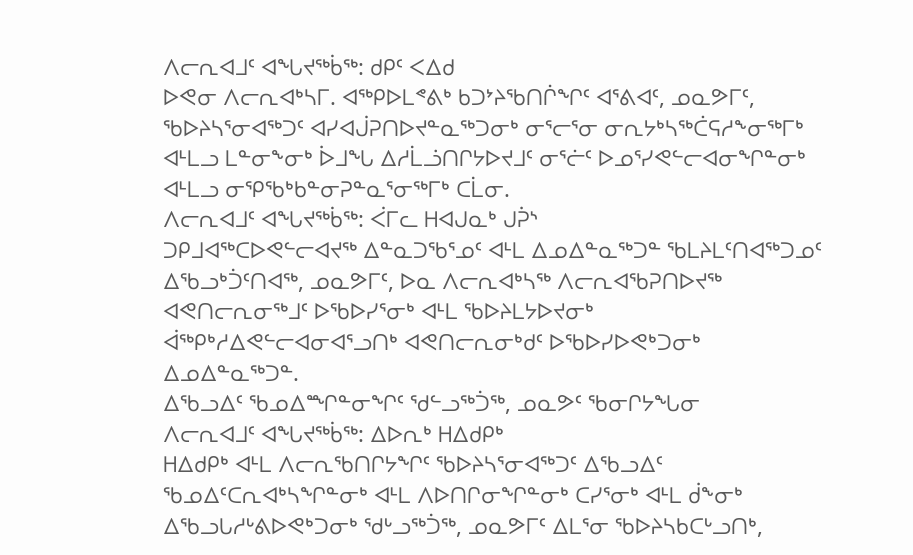ᐱᓕᕆᐊᒧᑦ ᐊᖓᔪᖅᑳᖅ: ᑯᑭᑦ ᐸᐃᑯ
ᐅᕙᓂ ᐱᓕᕆᐊᒃᓴᒥ. ᐊᖅᑭᐅᒪᕝᕕᒃ ᑲᑐᔾᔨᖃᑎᒌᖏᑦ ᐊᕐᕕᐊᑦ, ᓄᓇᕗᒥᑦ, ᖃᐅᔨᓴᕐᓂᐊᖅᑐᑦ ᐊᓯᐊᒎᕈᑎᐅᔪᓐᓇᖅᑐᓂᒃ ᓂᕐᓕᕐᓂ ᓂᕆᔭᒃᓴᖅᑖᕋᓱᖕᓂᖅᒥᒃ ᐊᒻᒪᓗ ᒪᓐᓂᖕᓂᒃ ᐆᒧᖓ ᐃᓱᒫᓘᑎᒋᔭᐅᔪᒧᑦ ᓂᕐᓖᑦ ᐅᓄᕐᓯᕙᓪᓕᐊᓂᖏᓐᓂᒃ ᐊᒻᒪᓗ ᓂᕿᖃᒃᑲᓐᓂᕈᓐᓇᕐᓂᖅᒥᒃ ᑕᒫᓂ.
ᐱᓕᕆᐊᒧᑦ ᐊᖓᔪᖅᑳᖅ: ᐹᒥᓚ ᕼᐊᒍᓇᒃ ᒍᕉᔅ
ᑐᑭᒧᐊᖅᑕᐅᕙᓪᓕᐊᔪᖅ ᐃᓐᓇᑐᖃᕐᓄᑦ ᐊᒻᒪ ᐃᓄᐃᓐᓇᖅᑐᓐ ᖃᒪᔨᒪᑦᑎᐊᖅᑐᓄᑦ ᐃᖃᓗᒃᑑᑦᑎᐊᖅ, ᓄᓇᕗᒥᑦ, ᐅᓇ ᐱᓕᕆᐊᒃᓴᖅ ᐱᓕᕆᐊᖃᕈᑎᐅᔪᖅ ᐊᕙᑎᓕᕆᓂᖅᒧᑦ ᐅᖃᐅᓯᕐᓂᒃ ᐊᒻᒪ ᖃᐅᔨᒪᔭᐅᔪᓂᒃ ᐋᖅᑭᒃᓱᐃᕙᓪᓕᐊᓂᐊᕐᓗᑎᒃ ᐊᕙᑎᓕᕆᓂᒃᑯᑦ ᐅᖃᐅᓯᐅᕙᒃᑐᓂᒃ ᐃᓄᐃᓐᓇᖅᑐᓐ.
ᐃᖃᓗᐃᑦ ᖃᓄᐃᙱᓐᓂᖏᑦ ᖁᓪᓗᖅᑑᖅ, ᓄᓇᕗᑦ ᖃᓂᒋᔭᖓᓂ
ᐱᓕᕆᐊᒧᑦ ᐊᖓᔪᖅᑳᖅ: ᐃᐅᕆᒃ ᕼᐃᑯᑭᒃ
ᕼᐃᑯᑭᒃ ᐊᒻᒪ ᐱᓕᕆᖃᑎᒋᔭᖏᑦ ᖃᐅᔨᓴᕐᓂᐊᖅᑐᑦ ᐃᖃᓗᐃᑦ ᖃᓄᐃᑦᑕᕆᐊᒃᓴᖏᓐᓂᒃ ᐊᒻᒪ ᐱᐅᑎᒋᓂᖏᓐᓂᒃ ᑕᓯᕐᓂᒃ ᐊᒻᒪ ᑰᖕᓂᒃ ᐃᖃᓗᒐᓱᒡᕕᐅᕙᒃᑐᓂᒃ ᖁᒡᓗᖅᑑᖅ, ᓄᓇᕗᒥᑦ ᐃᒪᕐᓂ ᖃᐅᔨᓴᑲᑕᒡᓗᑎᒃ,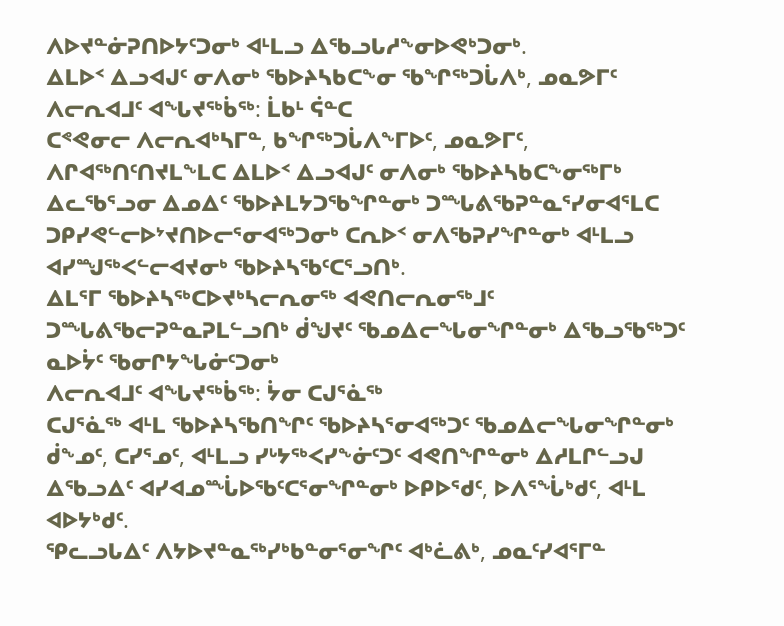ᐱᐅᔪᓐᓃᕈᑎᐅᔭᑦᑐᓂᒃ ᐊᒻᒪᓗ ᐃᖃᓗᒐᓱᖕᓂᐅᕙᒃᑐᓂᒃ.
ᐃᒪᐅᑉ ᐃᓗᐊᒍᑦ ᓂᐱᓂᒃ ᖃᐅᔨᓴᑲᑕᖕᓂ ᖃᖏᖅᑐᒑᐱᒃ, ᓄᓇᕗᒥᑦ
ᐱᓕᕆᐊᒧᑦ ᐊᖓᔪᖅᑳᖅ: ᒫᑲᒻ ᕌᓐᑕ
ᑕᕝᕙᓂᓕ ᐱᓕᕆᐊᒃᓴᒥᓐ, ᑲᖏᖅᑐᒑᐱᖕᒥᐅᑦ, ᓄᓇᕗᒥᑦ, ᐱᒋᐊᖅᑎᑦᑎᔪᒪᖕᒪᑕ ᐃᒪᐅᑉ ᐃᓗᐊᒍᑦ ᓂᐱᓂᒃ ᖃᐅᔨᓴᑲᑕᖕᓂᖅᒥᒃ ᐃᓚᖃᕐᓗᓂ ᐃᓄᐃᑦ ᖃᐅᔨᒪᔭᑐᖃᖏᓐᓂᒃ ᑐᙵᕕᖃᕈᓐᓇᕐᓯᓂᐊᕐᒪᑕ ᑐᑭᓯᕙᓪᓕᐅᔾᔪᑎᐅᓕᕐᓂᐊᖅᑐᓂᒃ ᑕᕆᐅᑉ ᓂᐱᖃᕈᓯᖏᓐᓂᒃ ᐊᒻᒪᓗ ᐊᓯᙳᖅᐸᓪᓕᐊᔪᓂᒃ ᖃᐅᔨᓴᖃᑦᑕᕐᓗᑎᒃ.
ᐃᒪᕐᒥ ᖃᐅᔨᓴᖅᑕᐅᔪᒃᓴᓕᕆᓂᖅ ᐊᕙᑎᓕᕆᓂᖅᒧᑦ ᑐᙵᕕᖃᓕᕈᓐᓇᕈᒪᓪᓗᑎᒃ ᑰᖑᔪᑦ ᖃᓄᐃᓕᖓᓂᖏᓐᓂᒃ ᐃᖃᓗᖃᖅᑐᑦ ᓇᐅᔮᑦ ᖃᓂᒋᔭᖓᓃᑦᑐᓂᒃ
ᐱᓕᕆᐊᒧᑦ ᐊᖓᔪᖅᑳᖅ: ᔮᓂ ᑕᒍᕐᓈᖅ
ᑕᒍᕐᓈᖅ ᐊᒻᒪ ᖃᐅᔨᓴᖃᑎᖏᑦ ᖃᐅᔨᓴᕐᓂᐊᖅᑐᑦ ᖃᓄᐃᓕᖓᓂᖏᓐᓂᒃ ᑰᖕᓄᑦ, ᑕᓯᕐᓄᑦ, ᐊᒻᒪᓗ ᓯᒡᔭᖅᐸᓯᖕᓃᑦᑐᑦ ᐊᕙᑎᖏᓐᓂᒃ ᐃᓱᒪᒋᓪᓗᒍ ᐃᖃᓗᐃᑦ ᐊᓯᐊᓄᙶᐅᖃᑦᑕᕐᓂᖏᓐᓂᒃ ᐅᑭᐅᕐᑯᑦ, ᐅᐱᕐᖔᒃᑯᑦ, ᐊᒻᒪ ᐊᐅᔭᒃᑯᑦ.
ᕿᓚᓗᒐᐃᑦ ᐱᔭᐅᔪᓐᓇᖅᓯᒃᑲᓐᓂᕐᓂᖏᑦ ᐊᒃᓛᕕᒃ, ᓄᓇᑦᓯᐊᕐᒥᓐ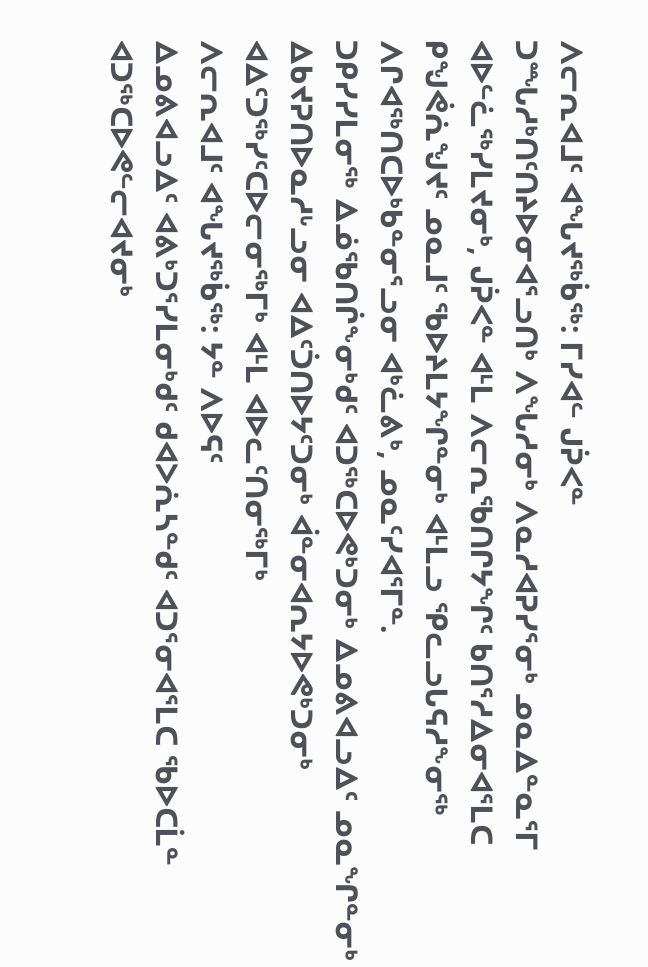ᐱᓕᕆᐊᒧᑦ ᐊᖓᔪᖅᑳᖅ: ᒥᓯᐊᓪ ᒍᕉᐸᓐ
ᑐᙵᓱᒃᑎᑦᑎᔨᐅᓂᐊᕐᓗᑎᒃ ᐱᖓᓱᓂᒃ ᐱᓇᓱᐊᕈᓯᕐᓂᒃ ᓄᓇᐃᓐᓇᕐᒥ ᐊᐅᓪᓛᖅᓯᒪᔪᓂᒃ, ᒍᕉᐸᓐ ᐊᒻᒪ ᐱᓕᕆᖃᑎᒋᔭᖏᑦ ᑲᑎᕐᓱᐃᓂᐊᕐᒪᑕ ᑭᖑᕚᕇᖑᔪᑦ ᓄᓇᒧᑦ ᖃᐅᔨᒪᔭᖏᓐᓂᒃ ᐊᒻᒪᓗ ᕿᓚᓗᒐᕋᓱᖕᓂᖅ ᐱᒋᐊᖅᑎᑕᐅᒃᑲᓐᓂᕐᓗᓂ ᐊᒃᓛᕕᒃ, ᓄᓇᑦᓯᐊᕐᒥᓐ.
ᑐᑭᓯᓯᒪᓂᖅ ᐃᓅᖃᑎᒌᖕᓂᒃᑯᑦ ᐊᑐᖅᑕᐅᕙᒃᑐᓂᒃ ᐃᓄᕕᐊᓗᐃᑦ ᓄᓇᖏᓐᓂᒃ ᐃᑲᔪᕈᑎᐅᓇᓱᒡᓗᓂ ᐊᐃᑦᑑᑎᐅᔭᑦᑐᓂᒃ ᐋᓐᓂᐊᕆᔭᐅᕙᒃᑐᓂᒃ ᐊᐃᑦᑐᖅᓯᑦᑕᐅᓕᓂᖅᒥᒃ ᐊᒻᒪ ᐊᐅᓚᑦᑎᓂᖅᒥᒃ
ᐱᓕᕆᐊᒧᑦ ᐊᖓᔪᖅᑳᖅ: ᔭᓐ ᐱᐅᕋᑦ
ᐃᓄᕕᐊᓗᐃᑦ ᐊᕕᒃᑐᕐᓯᒪᓂᒃᑯᑦ ᑯᐊᐳᕇᓴᓐᑯᑦ ᐊᑐᕐᓂᐊᕐᒪᑕ ᖃᐅᑕᒫᓐ ᐊᑐᖅᑕᐅᕙᓪᓕᐊᔪᓂᒃ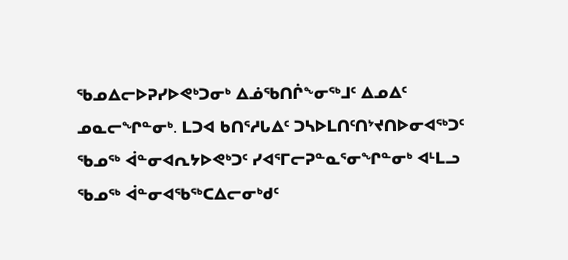ᖃᓄᐃᓕᐅᕈᓯᐅᕙᒃᑐᓂᒃ ᐃᓅᖃᑎᒌᖕᓂᖅᒧᑦ ᐃᓄᐃᑦ ᓄᓇᓕᖏᓐᓂᒃ. ᒪᑐᐊ ᑲᑎᕐᓱᒐᐃᑦ ᑐᓴᐅᒪᑎᑦᑎᔾᔪᑎᐅᓂᐊᖅᑐᑦ ᖃᓄᖅ ᐋᓐᓂᐊᕆᔭᐅᕙᒃᑐᑦ ᓯᐊᕐᒥᓕᕈᓐᓇᕐᓂᖏᓐᓂᒃ ᐊᒻᒪᓗ ᖃᓄᖅ ᐋᓐᓂᐊᖃᖅᑕᐃᓕᓂᒃᑯᑦ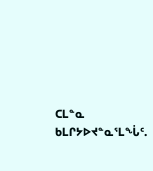ᑕᒪᓐᓇ ᑲᒪᒋᔭᐅᔪᓐᓇᕐᒪᖔᑦ.